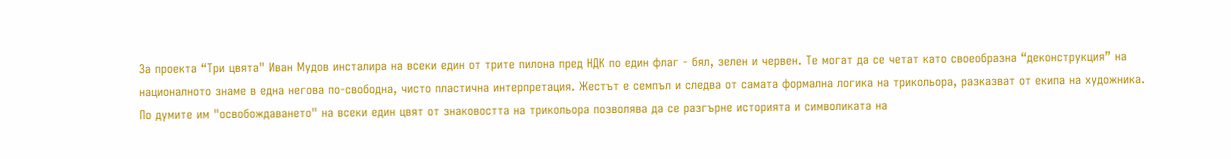За проекта “Три цвята" Иван Мудов инсталира на всеки един от трите пилона пред НДК по един флаг - бял, зелен и червен. Те могат да се четат като своеобразна “деконструкция” на националното знаме в една негова по-свободна, чисто пластична интерпретация. Жестът е семпъл и следва от самата формална логика на трикольора, разказват от екипа на художника.
По думите им "освобождаването" на всеки един цвят от знаковостта на трикольора позволява да се разгърне историята и символиката на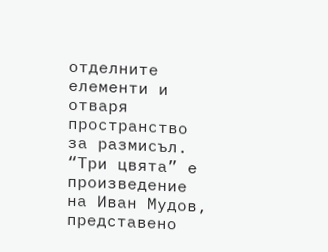отделните елементи и отваря пространство за размисъл.
“Три цвята” е произведение на Иван Мудов, представено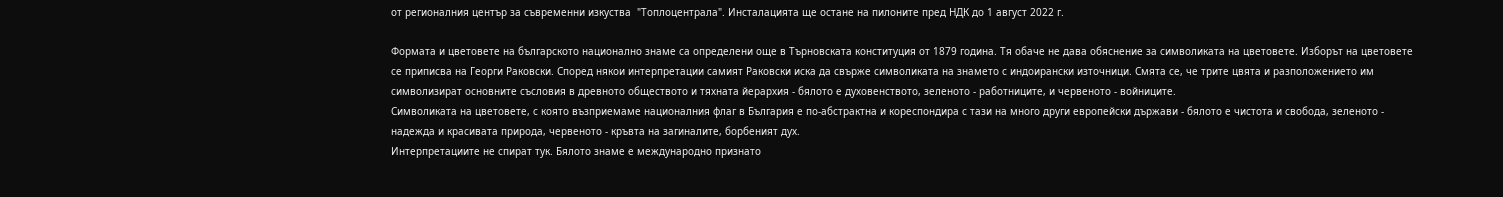от регионалния център за съвременни изкуства  "Топлоцентрала". Инсталацията ще остане на пилоните пред НДК до 1 август 2022 г.

Формата и цветовете на българското национално знаме са определени още в Търновската конституция от 1879 година. Тя обаче не дава обяснение за символиката на цветовете. Изборът на цветовете се приписва на Георги Раковски. Според някои интерпретации самият Раковски иска да свърже символиката на знамето с индоирански източници. Смята се, че трите цвята и разположението им символизират основните съсловия в древното обществото и тяхната йерархия - бялото е духовенството, зеленото - работниците, и червеното - войниците.
Символиката на цветовете, с която възприемаме националния флаг в България е по-абстрактна и кореспондира с тази на много други европейски държави - бялото е чистота и свобода, зеленото - надежда и красивата природа, червеното - кръвта на загиналите, борбеният дух.
Интерпретациите не спират тук. Бялото знаме е международно признато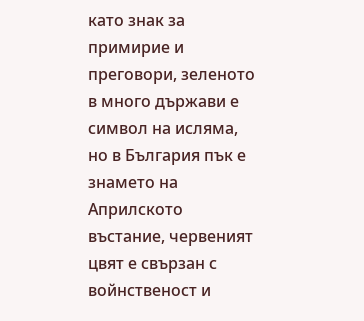като знак за примирие и преговори, зеленото в много държави е символ на исляма, но в България пък е знамето на Априлското въстание, червеният цвят е свързан с войнственост и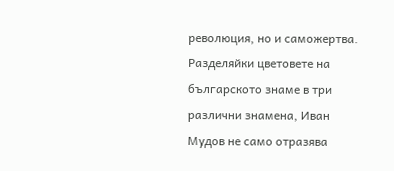революция, но и саможертва.
Разделяйки цветовете на българското знаме в три различни знамена, Иван Мудов не само отразява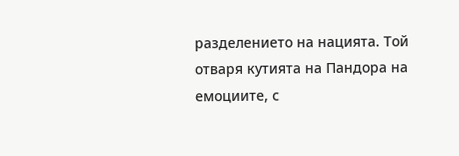разделението на нацията. Той отваря кутията на Пандора на емоциите, с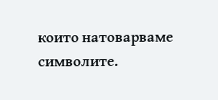които натоварваме символите.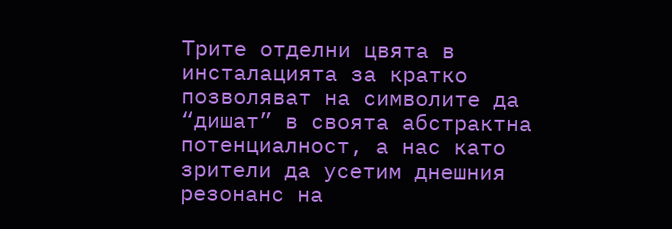Трите отделни цвята в инсталацията за кратко позволяват на символите да “дишат” в своята абстрактна потенциалност, а нас като зрители да усетим днешния резонанс на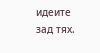идеите зад тях.